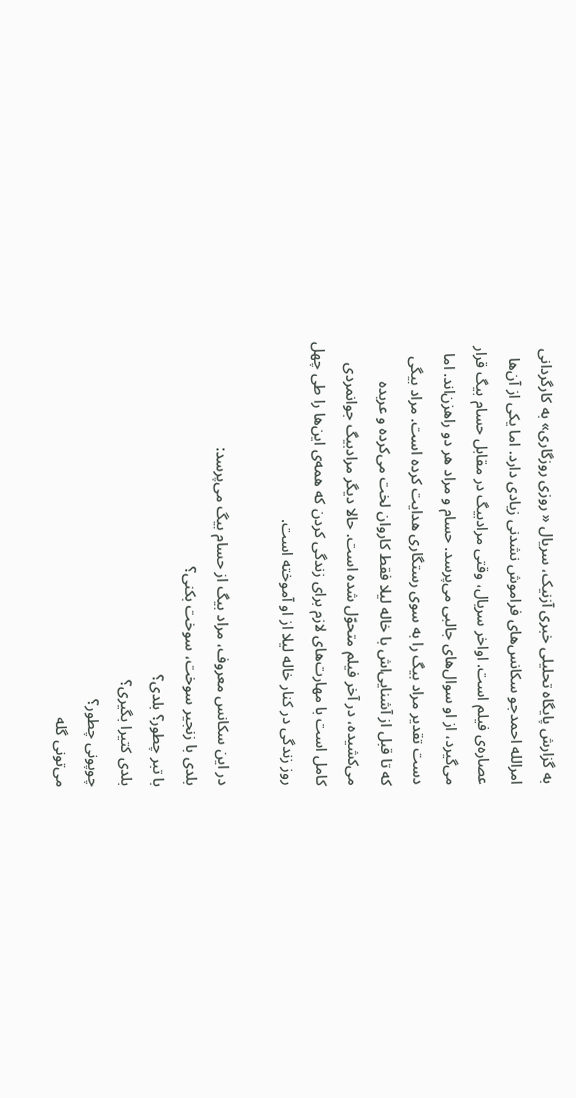به گزارش پایگاه تحلیلی خبری آزنیک، سریال « روزی روزگاری» به کارگردانی امرالله احمدجو سکانس‌های فراموش نشدنی زیادی دارد. اما یکی از آن‌ها عصاره‌ی فیلم است. اواخر سریال، وقتی مرادبیگ در مقابل حسام بیگ قرار می‌گیرد، از او سوال‌های جالبی می‌پرسد. حسام و مراد هر دو راهزن‌اند. اما دست تقدیر مراد بیگ را به سوی رستگاری هدایت کرده است. مراد بیگی که تا قبل از آشنایی‌اش با خاله لیلا فقط کاروان لخت می‌کرده و عربده می‌کشیده، در آخر فیلم متحوّل شده است. حالا دیگر مرادبیگ جوانمردی کامل است با مهارت‌های لازم برای زندگی کردن که همه‌ی این‌ها را طی چهل روز زندگی در کنار خاله لیلا از او آموخته است.

در این سکانس معروف، مراد بیگ از حسام بیگ می‌پرسد:
بلدی با زنجیر سوخت، سوخت بکنی؟
با تبر چطور؟ بلدی؟
بلدی کتیرا بگیری؟
چوپونی چطور؟
می‌تونی گله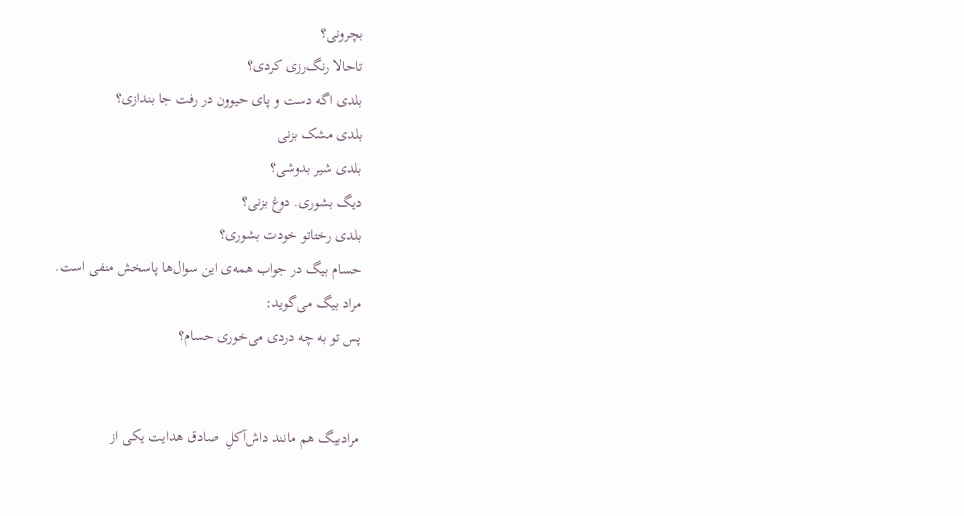بچرونی؟
تاحالا رنگ‌رزی کردی؟
بلدی اگه دست و پای حیوون در رفت جا بندازی؟
بلدی مشک بزنی
بلدی شیر بدوشی؟
دیگ بشوری. دوغ بزنی؟
بلدی رختاتو خودت بشوری؟
حسام بیگ در جواب همه‌ی این سوال‌ها پاسخش منفی است.
مراد بیگ می‌گوید:
پس تو به چه دردی می‌خوری حسام؟


مرادبیگ هم مانند داش‌آکلِ  صادق هدایت یکی از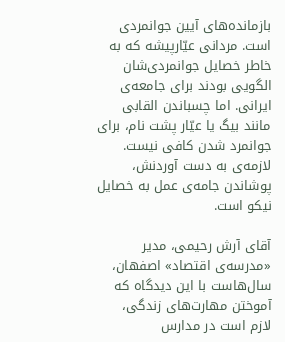بازمانده‌های آیین جوانمردی است. مردانی عیّارپیشه که به خاطر خصایل جوانمردی‌شان الگویی بودند برای جامعه‌ی ایرانی. اما چسباندن القابی مانند بیگ یا عیّار پشت نام، برای جوانمرد شدن کافی نیست. لازمه‌ی به دست آوردنش، پوشاندن جامه‌ی عمل به خصایل نیکو است.

آقای آرش رحیمی، مدیر «مدرسه‌ی اقتصاد» اصفهان، سال‌هاست با این دیدگاه که آموختن مهارت‌های زندگی، لازم است در مدارس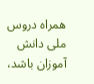همراه دروس ملی دانش آموزان باشد،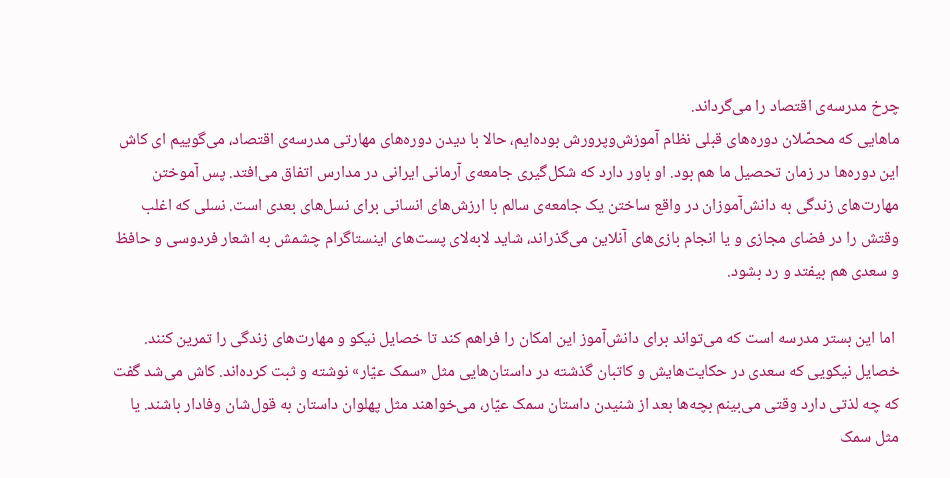چرخ مدرسه‌ی اقتصاد را می‌گرداند.
ماهایی که محصّلان دوره‌های قبلی نظام آموزش‌وپرورش بوده‌ایم، حالا با دیدن دوره‌های مهارتی مدرسه‌ی اقتصاد، می‌گوییم ای کاش این دوره‌ها در زمان تحصیل ما هم بود. او باور دارد که شکل‌گیری جامعه‌ی آرمانی ایرانی در مدارس اتفاق می‌افتد. پس آموختن مهارت‌های زندگی به دانش‌آموزان در واقع ساختن یک جامعه‌ی سالم با ارزش‌های انسانی برای نسل‌های بعدی است. نسلی که اغلب وقتش را در فضای مجازی و یا انجام بازی‌های آنلاین می‌گذراند، شاید لابه‌لای پست‌های اینستاگرام چشمش به اشعار فردوسی و حافظ و سعدی هم بیفتد و رد بشود.

 اما این بستر مدرسه است که می‌تواند برای دانش‌آموز این امکان را فراهم کند تا خصایل نیکو و مهارت‌های زندگی را تمرین کنند. خصایل نیکویی که سعدی در حکایت‌هایش و کاتبان گذشته در داستان‌هایی مثل «سمک عیّار» نوشته و ثبت کرده‌اند. کاش می‌شد گفت که چه لذتی دارد وقتی می‌بینم بچه‌ها بعد از شنیدن داستان سمک عیّار، می‌خواهند مثل پهلوان داستان به قول‌شان وفادار باشند. یا مثل سمک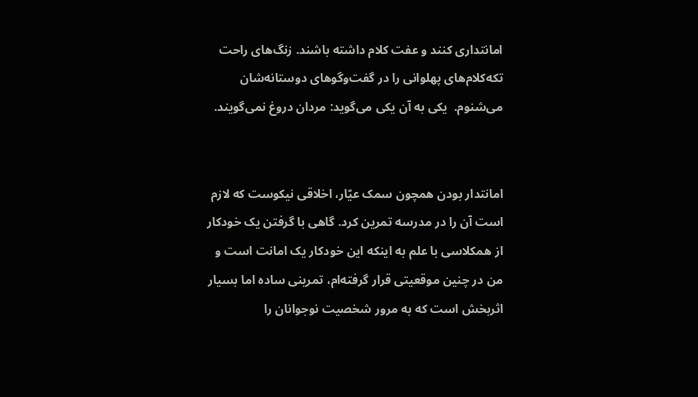امانتداری کنند و عفت کلام داشته باشند. زنگ‌های راحت تکه‌کلام‌های پهلوانی را در گفت‌وگوهای دوستانه‌شان می‌شنوم.  یکی به آن یکی می‌گوید: مردان دروغ نمی‌گویند.


امانتدار بودن همچون سمک عیّار، اخلاقی نیکوست که لازم است آن را در مدرسه تمرین کرد. گاهی با گرفتن یک خودکار از همکلاسی با علم به اینکه این خودکار یک امانت است و من در چنین موقعیتی قرار گرفته‌ام، تمرینی ساده اما بسیار اثربخش است که به مرور شخصیت نوجوانان را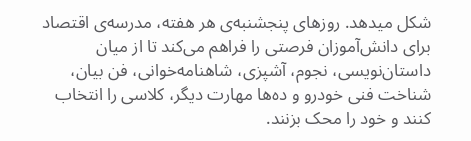شکل میدهد. روزهای پنجشنبه‌ی هر هفته، مدرسه‌ی اقتصاد برای دانش‌آموزان فرصتی را فراهم می‌کند تا از میان داستان‌نویسی، نجوم، آشپزی، شاهنامه‌خوانی، فن بیان، شناخت فنی خودرو و ده‌ها مهارت دیگر، کلاسی را انتخاب کنند و خود را محک بزنند.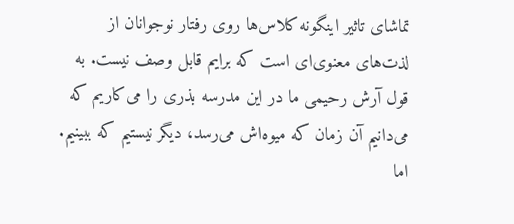تماشای تاثیر اینگونه کلاس‌ها روی رفتار نوجوانان از لذت‌های معنوی‌ای است که برایم قابل وصف نیست. به قول آرش رحیمی ما در این مدرسه بذری را می‌کاریم که می‌دانیم آن زمان که میوه‌اش می‌رسد، دیگر نیستیم که ببینیم. اما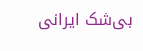بی‌شک ایرانی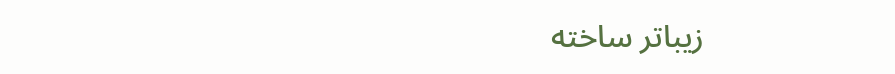زیباتر ساخته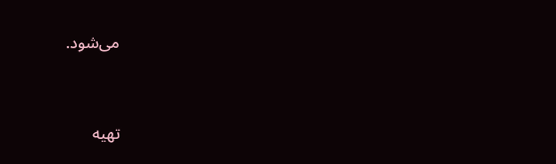می‌شود.


تهیه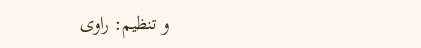و تنظیم: راوی